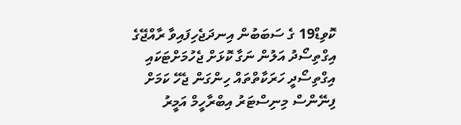ކޮވިޑް19 ގެ ސަބަބުން އިނދަޖެހިފައިވާ ރާއްޖޭގެ އިގްތިސޯދު އަލުން ނަގާ ކޮޅަށް ޖެހުމަށްޓަކައި އިގްތިސޯދީ ހަރަކާތްތައް ހިންގަން ޖެހޭ ކަމަށް ފިނޭންސް މިނިސްޓަރު އިބްރާހީމް އަމީރު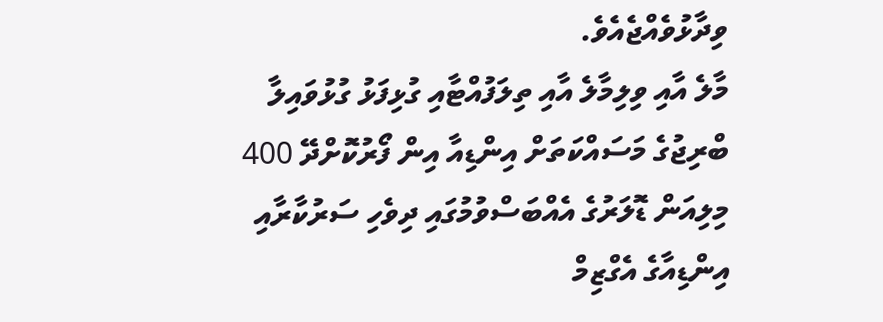ވިދާޅުވެއްޖެއެވެ.
މާލެ އާއި ވިލިމާލެ އާއި ތިލަފުއްޓާއި ގުޅިފަޅު ގުޅުވައިލާ ބްރިޖުގެ މަސައްކަތަށް އިންޑިއާ އިން ފޯރުކޮށްދޭ 400 މިލިއަން ޑޮލަރުގެ އެއްބަސްވުމުގައި ދިވެހި ސަރުކާރާއި އިންޑިއާގެ އެގްޒިމް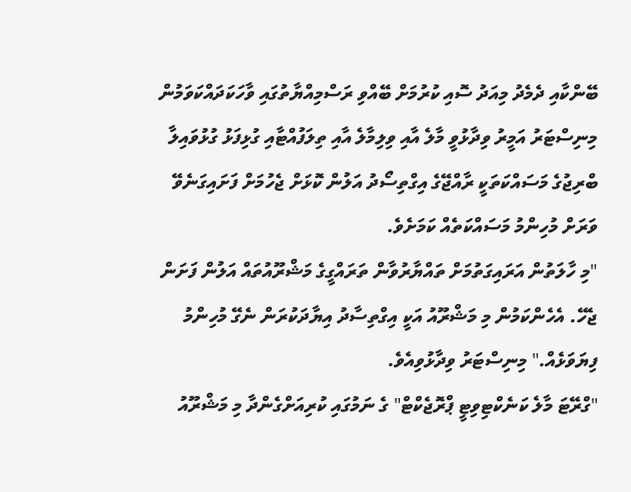ބޭންކާއި ދެމެދު މިއަދު ސޮއި ކުރުމަށް ބޭއްވި ރަސްމިއްޔާތުގައި ވާހަކަދައްކަވަމުން މިނިސްޓަރު އަމީރު ވިދާޅުވީ މާލެ އާއި ވިލިމާލެ އާއި ތިލަފުއްޓާއި ގުޅިފަޅު ގުޅުވައިލާ ބްރިޖުގެ މަސައްކަތަކީ ރާއްޖޭގެ އިގްތިސޯދު އަލުން ކޮޅަށް ޖެހުމަށް ފަށައިގަނެވޭ ވަރަށް މުހިންމު މަސައްކަތެއް ކަމަށެވެ.
"މި ހާލަތުން އަރައިގަތުމަށް ތައްޔާރުވާން ތަރައްގީގެ މަޝްރޫއުތައް އަލުން ފަށަން ޖެހޭ. އެހެންކަމުން މި މަޝްރޫއު އަކީ އިގްތިސާދު އިޔާދަކުރަން ނެގޭ މުހިންމު ފިޔަވަޅެއް." މިނިސްޓަރު ވިދާޅުވިއެވެ.
"ގްރޭޓަ މާލެ ކަނެކްޓިވިޓީ ޕްރޮޖެކްޓް" ގެ ނަމުގައި ކުރިއަށްގެންދާ މި މަޝްރޫއު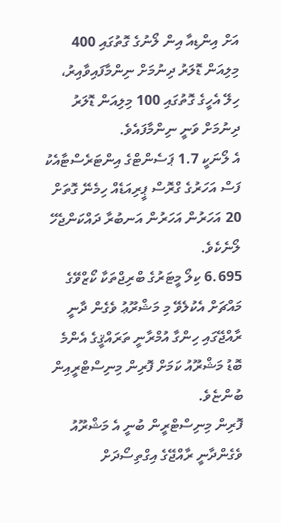އަށް އިންޑިއާ އިން ލޯނުގެ ގޮތުގައި 400 މިލިއަން ޑޮލަރު ދިނުމަށް ނިންމާފައިވާއިރު، ހިލޭ އެހީގެ ގޮތުގައި 100 މިލިއަން ޑޮލަރު ދިނުމަށް ވަނީ ނިންމާފައެވެ.
އެ ލޯނަކީ 1.7 ޕަސެންޓްގެ އިންޓަރެސްޓާއެކު ފަސް އަހަރުގެ ގްރޮސް ޕީރިއަޑެއް ހިމެނޭ ގޮތަށް 20 އަހަރުން އަހަރުން އަނބުރާ ދައްކަންޖެހޭ ލޯނެކެވެ.
6.695 ކިލޯ މީޓަރުގެ ބްރިޖްތަކާ ކޯޒްވޭގެ މައްޗަށް އެކުލެވޭ މި މަޝްރޫޢު ވެގެން ދާނީ ރާއްޖޭގައި ހިންގާ އުމްރާނީ ތަރައްޤީގެ އެންމެ ބޮޑު މަޝްރޫއު ކަމަށް ފޮރިން މިނިސްޓްރީއިން ބުންޏެވެ.
ފޮރިން މިނިސްޓްރީން ބުނީ އެ މަޝްރޫއު ވެގެންދާނީ ރާއްޖޭގެ އިގްތިސޯދަށް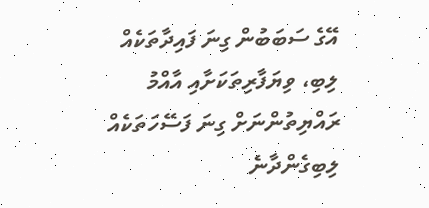އޭގެ ސަބަބުން ގިނަ ފައިދާތަކެއް ލިބި، ވިޔަފާރިތަކަށާއި އާއްމު ރައްޔިތުންނަށް ގިނަ ފަސޭހަތަކެއް ލިބިގެންދާނެ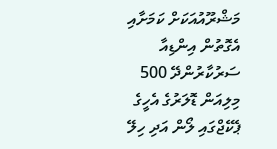މަޝްރޫއުއަކަށް ކަމަށާއި އެގޮތުން އިންޑިއާ ސަރުކާރުންދޭ 500 މިލިއަން ޑޮލަރުގެ އެހީގެ ޕެކޭޖްގައި ލޯން އަދި ހިލޭ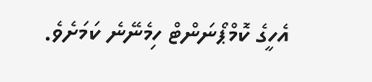އެހީގެ ކޮމްޕޯނަންޓް ހިމެނޭނެ ކަމަށެވެ.